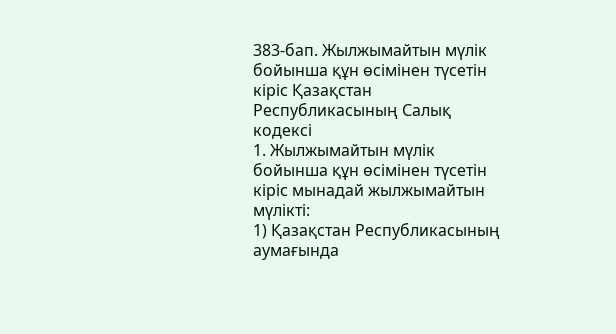383-бап. Жылжымайтын мүлік бойынша құн өсімінен түсетін кіріс Қазақстан Республикасының Салық кодексі
1. Жылжымайтын мүлік бойынша құн өсімінен түсетін кіріс мынадай жылжымайтын мүлікті:
1) Қазақстан Республикасының аумағында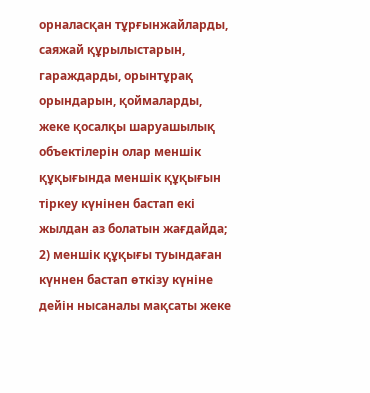орналасқан тұрғынжайларды, саяжай құрылыстарын, гараждарды, орынтұрақ орындарын, қоймаларды, жеке қосалқы шаруашылық объектілерін олар меншік құқығында меншік құқығын тіркеу күнінен бастап екі жылдан аз болатын жағдайда;
2) меншік құқығы туындаған күннен бастап өткізу күніне дейін нысаналы мақсаты жеке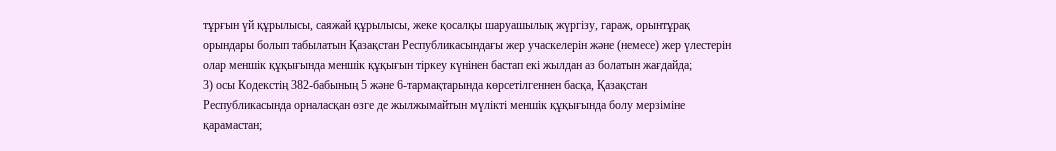тұрғын үй құрылысы, саяжай құрылысы, жеке қосалқы шаруашылық жүргізу, гараж, орынтұрақ орындары болып табылатын Қазақстан Республикасындағы жер учаскелерін және (немесе) жер үлестерін олар меншік құқығында меншік құқығын тіркеу күнінен бастап екі жылдан аз болатын жағдайда;
3) осы Кодекстің 382-бабының 5 және 6-тармақтарында көрсетілгеннен басқа, Қазақстан Республикасында орналасқан өзге де жылжымайтын мүлікті меншік құқығында болу мерзіміне қарамастан;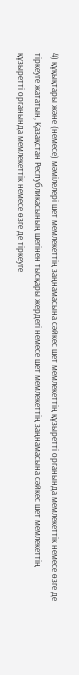4) құқықтары және (немесе) мәмілелері шет мемлекеттің заңнамасына сәйкес шет мемлекеттің құзыретті органында мемлекеттік немесе өзге де тіркеуге жататын, Қазақстан Республикасының шегінен тысқары жердегі немесе шет мемлекеттің заңнамасына сәйкес шет мемлекеттің құзыретті органында мемлекеттік немесе өзге де тіркеуге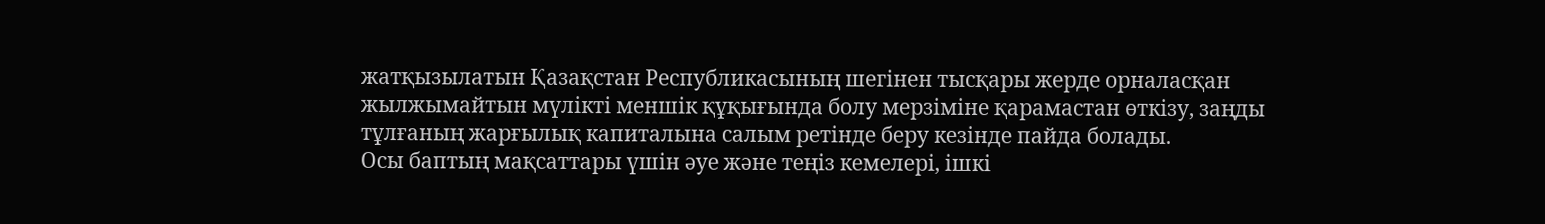жатқызылатын Қазақстан Республикасының шегінен тысқары жерде орналасқан жылжымайтын мүлікті меншік құқығында болу мерзіміне қарамастан өткізу, заңды тұлғаның жарғылық капиталына салым ретінде беру кезінде пайда болады.
Осы баптың мақсаттары үшін әуе және теңіз кемелері, ішкі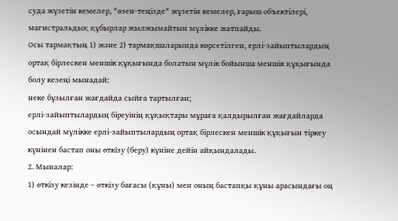суда жүзетін кемелер, "өзен-теңізде" жүзетін кемелер, ғарыш объектілері, магистральдық құбырлар жылжымайтын мүлікке жатпайды.
Осы тармақтың 1) және 2) тармақшаларында көрсетілген, ерлі-зайыптылардың ортақ бірлескен меншік құқығында болатын мүлік бойынша меншік құқығында болу кезеңі мынадай:
неке бұзылған жағдайда сыйға тартылған;
ерлі-зайыптылардың біреуінің құқықтары мұраға қалдырылған жағдайларда осындай мүлікке ерлі-зайыптылардың ортақ бірлескен меншік құқығын тіркеу күнінен бастап оны өткізу (беру) күніне дейін айқындалады.
2. Мыналар:
1) өткізу кезінде – өткізу бағасы (құны) мен оның бастапқы құны арасындағы оң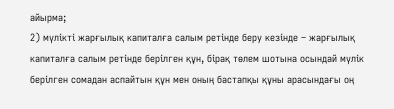айырма;
2) мүлікті жарғылық капиталға салым ретінде беру кезінде – жарғылық капиталға салым ретінде берілген құн, бірақ төлем шотына осындай мүлік берілген сомадан аспайтын құн мен оның бастапқы құны арасындағы оң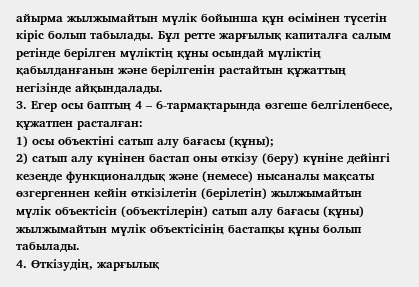айырма жылжымайтын мүлік бойынша құн өсімінен түсетін кіріс болып табылады. Бұл ретте жарғылық капиталға салым ретiнде берiлген мүлiктiң құны осындай мүлiктiң қабылданғанын және берiлгенiн растайтын құжаттың негiзiнде айқындалады.
3. Егер осы баптың 4 – 6-тармақтарында өзгеше белгіленбесе, құжатпен расталған:
1) осы объектіні сатып алу бағасы (құны);
2) сатып алу күнінен бастап оны өткізу (беру) күніне дейінгі кезеңде функционалдық және (немесе) нысаналы мақсаты өзгергеннен кейін өткізілетін (берілетін) жылжымайтын мүлік объектісін (объектілерін) сатып алу бағасы (құны) жылжымайтын мүлік объектісінің бастапқы құны болып табылады.
4. Өткізудің, жарғылық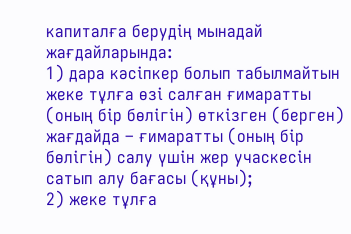капиталға берудің мынадай жағдайларында:
1) дара кәсіпкер болып табылмайтын жеке тұлға өзі салған ғимаратты (оның бір бөлігін) өткізген (берген) жағдайда – ғимаратты (оның бір бөлігін) салу үшін жер учаскесін сатып алу бағасы (құны);
2) жеке тұлға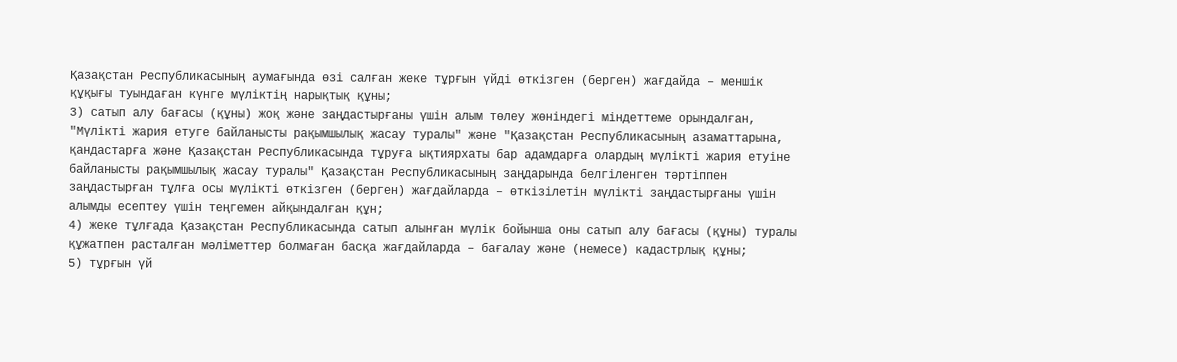Қазақстан Республикасының аумағында өзі салған жеке тұрғын үйді өткізген (берген) жағдайда – меншік құқығы туындаған күнге мүліктің нарықтық құны;
3) сатып алу бағасы (құны) жоқ және заңдастырғаны үшін алым төлеу жөніндегі міндеттеме орындалған, "Мүлікті жария етуге байланысты рақымшылық жасау туралы" және "Қазақстан Республикасының азаматтарына, қандастарға және Қазақстан Республикасында тұруға ықтиярхаты бар адамдарға олардың мүлікті жария етуіне байланысты рақымшылық жасау туралы" Қазақстан Республикасының заңдарында белгіленген тәртіппен заңдастырған тұлға осы мүлікті өткізген (берген) жағдайларда – өткізілетін мүлікті заңдастырғаны үшін алымды есептеу үшін теңгемен айқындалған құн;
4) жеке тұлғада Қазақстан Республикасында сатып алынған мүлік бойынша оны сатып алу бағасы (құны) туралы құжатпен расталған мәліметтер болмаған басқа жағдайларда – бағалау және (немесе) кадастрлық құны;
5) тұрғын үй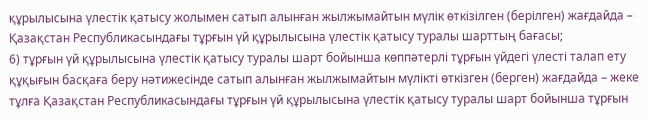құрылысына үлестік қатысу жолымен сатып алынған жылжымайтын мүлік өткізілген (берілген) жағдайда – Қазақстан Республикасындағы тұрғын үй құрылысына үлестік қатысу туралы шарттың бағасы;
6) тұрғын үй құрылысына үлестік қатысу туралы шарт бойынша көппәтерлі тұрғын үйдегі үлесті талап ету құқығын басқаға беру нәтижесінде сатып алынған жылжымайтын мүлікті өткізген (берген) жағдайда – жеке тұлға Қазақстан Республикасындағы тұрғын үй құрылысына үлестік қатысу туралы шарт бойынша тұрғын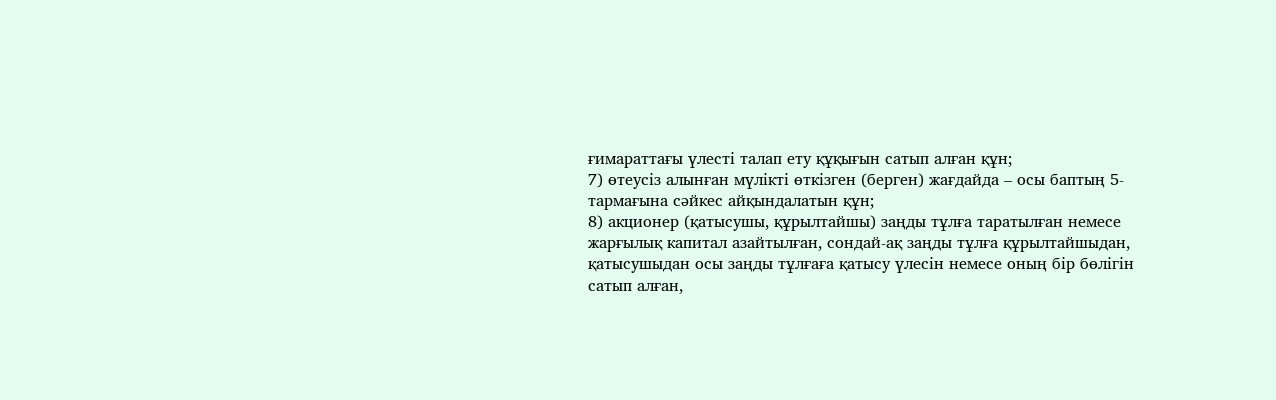ғимараттағы үлесті талап ету құқығын сатып алған құн;
7) өтеусіз алынған мүлікті өткізген (берген) жағдайда – осы баптың 5-тармағына сәйкес айқындалатын құн;
8) акционер (қатысушы, құрылтайшы) заңды тұлға таратылған немесе жарғылық капитал азайтылған, сондай-ақ заңды тұлға құрылтайшыдан, қатысушыдан осы заңды тұлғаға қатысу үлесін немесе оның бір бөлігін сатып алған,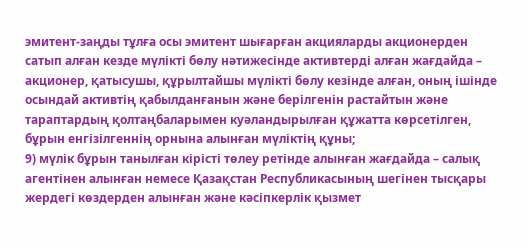эмитент-заңды тұлға осы эмитент шығарған акцияларды акционерден сатып алған кезде мүлікті бөлу нәтижесінде активтерді алған жағдайда – акционер, қатысушы, құрылтайшы мүлікті бөлу кезінде алған, оның ішінде осындай активтің қабылданғанын және берілгенін растайтын және тараптардың қолтаңбаларымен куәландырылған құжатта көрсетілген, бұрын енгізілгеннің орнына алынған мүліктің құны;
9) мүлік бұрын танылған кірісті төлеу ретінде алынған жағдайда – салық агентінен алынған немесе Қазақстан Республикасының шегінен тысқары жердегі көздерден алынған және кәсіпкерлік қызмет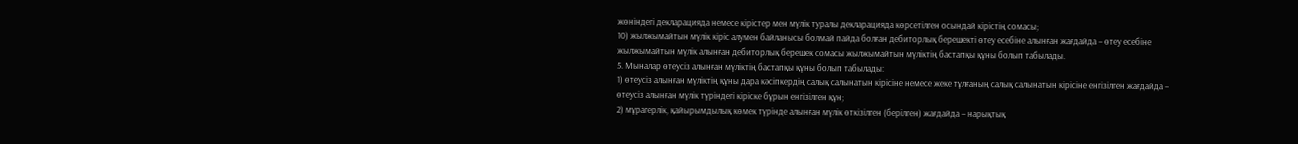жөніндегі декларацияда немесе кірістер мен мүлік туралы декларацияда көрсетілген осындай кірістің сомасы;
10) жылжымайтын мүлік кіріс алумен байланысы болмай пайда болған дебиторлық берешекті өтеу есебіне алынған жағдайда – өтеу есебіне жылжымайтын мүлік алынған дебиторлық берешек сомасы жылжымайтын мүліктің бастапқы құны болып табылады.
5. Мыналар өтеусіз алынған мүліктің бастапқы құны болып табылады:
1) өтеусіз алынған мүліктің құны дара кәсіпкердің салық салынатын кірісіне немесе жеке тұлғаның салық салынатын кірісіне енгізілген жағдайда – өтеусіз алынған мүлік түріндегі кіріске бұрын енгізілген құн;
2) мұрагерлік, қайырымдылық көмек түрінде алынған мүлік өткізілген (берілген) жағдайда – нарықтық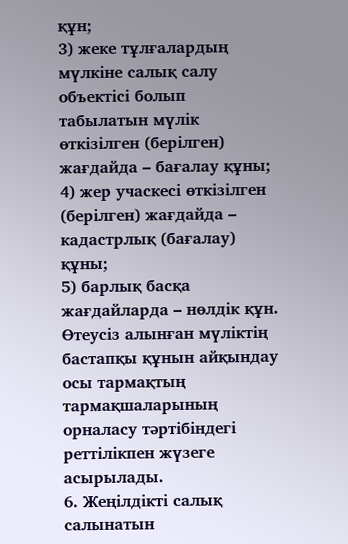құн;
3) жеке тұлғалардың мүлкіне салық салу объектісі болып табылатын мүлік өткізілген (берілген) жағдайда – бағалау құны;
4) жер учаскесі өткізілген (берілген) жағдайда – кадастрлық (бағалау) құны;
5) барлық басқа жағдайларда – нөлдік құн.
Өтеусіз алынған мүліктің бастапқы құнын айқындау осы тармақтың тармақшаларының орналасу тәртібіндегі реттілікпен жүзеге асырылады.
6. Жеңілдікті салық салынатын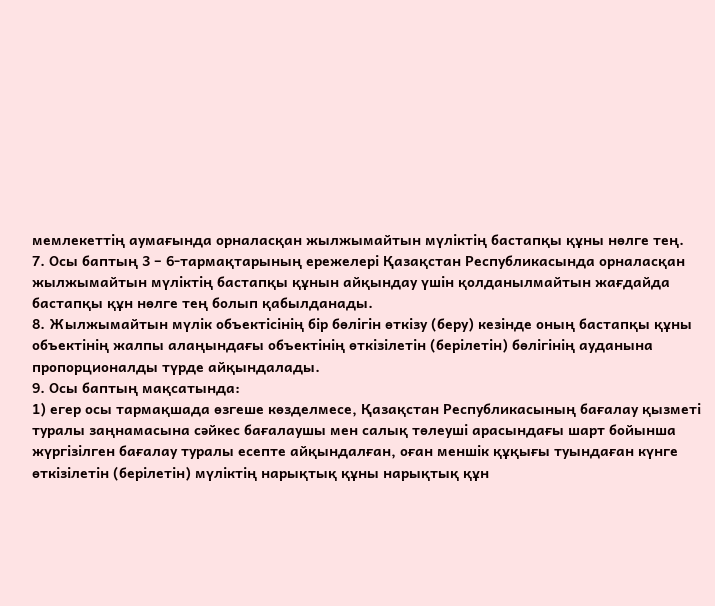мемлекеттің аумағында орналасқан жылжымайтын мүліктің бастапқы құны нөлге тең.
7. Осы баптың 3 – 6-тармақтарының ережелері Қазақстан Республикасында орналасқан жылжымайтын мүліктің бастапқы құнын айқындау үшін қолданылмайтын жағдайда бастапқы құн нөлге тең болып қабылданады.
8. Жылжымайтын мүлік объектісінің бір бөлігін өткізу (беру) кезінде оның бастапқы құны объектінің жалпы алаңындағы объектінің өткізілетін (берілетін) бөлігінің ауданына пропорционалды түрде айқындалады.
9. Осы баптың мақсатында:
1) егер осы тармақшада өзгеше көзделмесе, Қазақстан Республикасының бағалау қызметі туралы заңнамасына сәйкес бағалаушы мен салық төлеуші арасындағы шарт бойынша жүргізілген бағалау туралы есепте айқындалған, оған меншік құқығы туындаған күнге өткізілетін (берілетін) мүліктің нарықтық құны нарықтық құн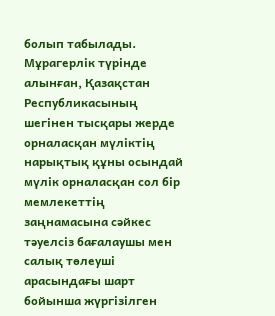болып табылады.
Мұрагерлік түрінде алынған, Қазақстан Республикасының шегінен тысқары жерде орналасқан мүліктің нарықтық құны осындай мүлік орналасқан сол бір мемлекеттің заңнамасына сәйкес тәуелсіз бағалаушы мен салық төлеуші арасындағы шарт бойынша жүргізілген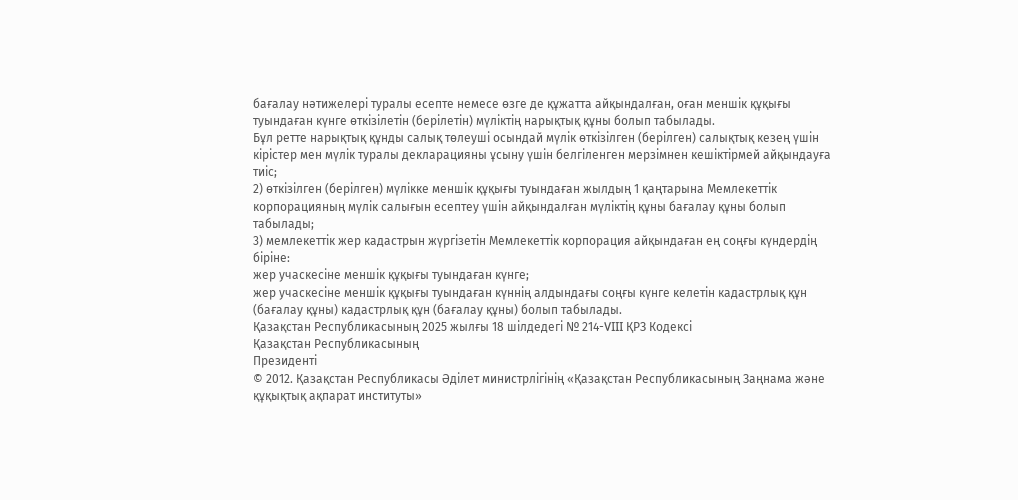бағалау нәтижелері туралы есепте немесе өзге де құжатта айқындалған, оған меншік құқығы туындаған күнге өткізілетін (берілетін) мүліктің нарықтық құны болып табылады.
Бұл ретте нарықтық құнды салық төлеуші осындай мүлік өткізілген (берілген) салықтық кезең үшін кірістер мен мүлік туралы декларацияны ұсыну үшін белгіленген мерзімнен кешіктірмей айқындауға тиіс;
2) өткізілген (берілген) мүлікке меншік құқығы туындаған жылдың 1 қаңтарына Мемлекеттік корпорацияның мүлік салығын есептеу үшін айқындалған мүліктің құны бағалау құны болып табылады;
3) мемлекеттік жер кадастрын жүргізетін Мемлекеттік корпорация айқындаған ең соңғы күндердің біріне:
жер учаскесіне меншік құқығы туындаған күнге;
жер учаскесіне меншік құқығы туындаған күннің алдындағы соңғы күнге келетін кадастрлық құн (бағалау құны) кадастрлық құн (бағалау құны) болып табылады.
Қазақстан Республикасының 2025 жылғы 18 шiлдедегi № 214-VIII ҚРЗ Кодексі
Қазақстан Республикасының
Президенті
© 2012. Қазақстан Республикасы Әділет министрлігінің «Қазақстан Республикасының Заңнама және құқықтық ақпарат институты»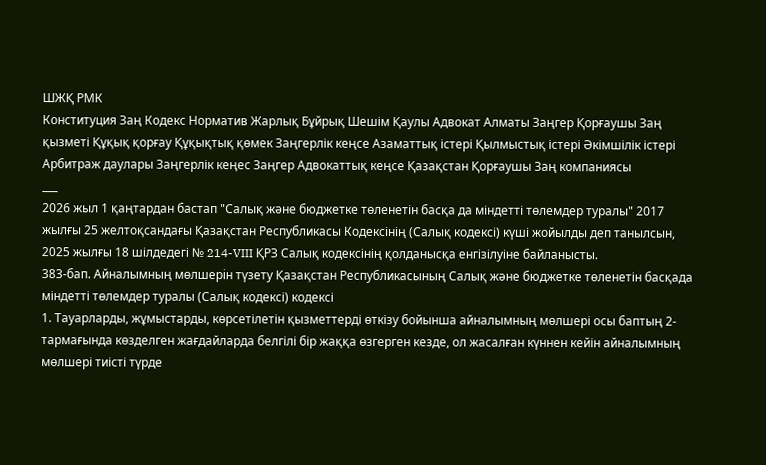ШЖҚ РМК
Конституция Заң Кодекс Норматив Жарлық Бұйрық Шешім Қаулы Адвокат Алматы Заңгер Қорғаушы Заң қызметі Құқық қорғау Құқықтық қөмек Заңгерлік кеңсе Азаматтық істері Қылмыстық істері Әкімшілік істері Арбитраж даулары Заңгерлік кеңес Заңгер Адвокаттық кеңсе Қазақстан Қорғаушы Заң компаниясы
___
2026 жыл 1 қаңтардан бастап "Салық және бюджетке төленетін басқа да міндетті төлемдер туралы" 2017 жылғы 25 желтоқсандағы Қазақстан Республикасы Кодексінің (Салық кодексі) күші жойылды деп танылсын, 2025 жылғы 18 шілдедегі № 214-VIII ҚРЗ Салық кодексінің қолданысқа енгізілуіне байланысты.
383-бап. Айналымның мөлшерiн түзету Қазақстан Республикасының Салық және бюджетке төленетін басқада міндетті төлемдер туралы (Салық кодексі) кодексі
1. Тауарларды, жұмыстарды, көрсетілетін қызметтерді өткізу бойынша айналымның мөлшері осы баптың 2-тармағында көзделген жағдайларда белгілі бір жаққа өзгерген кезде, ол жасалған күннен кейін айналымның мөлшері тиісті түрде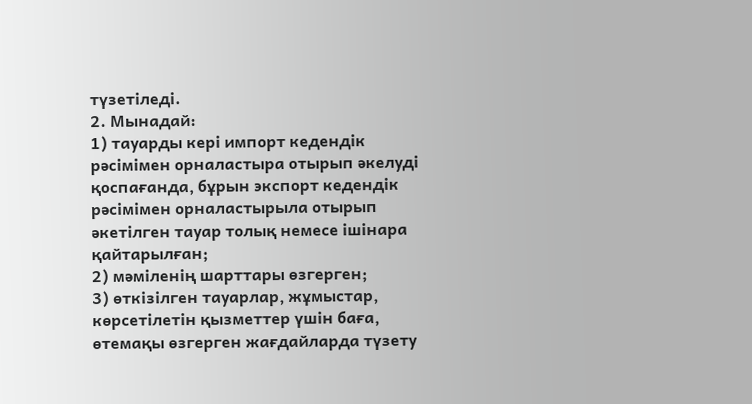түзетіледі.
2. Мынадай:
1) тауарды кері импорт кедендік рәсімімен орналастыра отырып әкелуді қоспағанда, бұрын экспорт кедендік рәсімімен орналастырыла отырып әкетілген тауар толық немесе iшiнара қайтарылған;
2) мәміленің шарттары өзгерген;
3) өткiзiлген тауарлар, жұмыстар, көрсетілетін қызметтер үшiн баға, өтемақы өзгерген жағдайларда түзету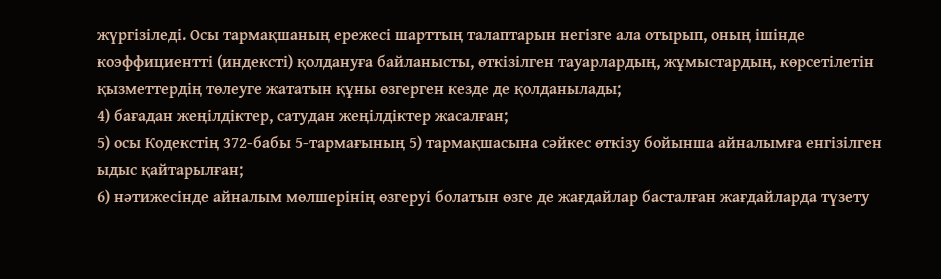жүргізіледі. Осы тармақшаның ережесі шарттың талаптарын негізге ала отырып, оның ішінде коэффициентті (индексті) қолдануға байланысты, өткiзiлген тауарлардың, жұмыстардың, көрсетілетін қызметтердің төлеуге жататын құны өзгерген кезде де қолданылады;
4) бағадан жеңілдіктер, сатудан жеңілдіктер жасалған;
5) осы Кодекстің 372-бабы 5-тармағының 5) тармақшасына сәйкес өткізу бойынша айналымға енгізілген ыдыс қайтарылған;
6) нәтижесінде айналым мөлшерінің өзгеруі болатын өзге де жағдайлар басталған жағдайларда түзету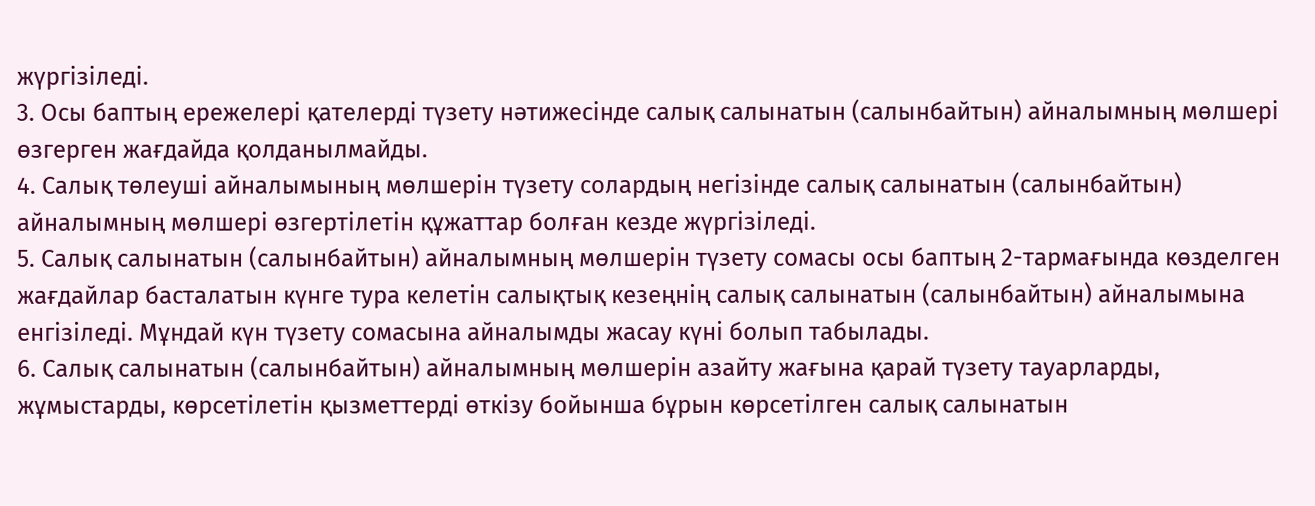жүргізіледі.
3. Осы баптың ережелері қателерді түзету нәтижесінде салық салынатын (салынбайтын) айналымның мөлшері өзгерген жағдайда қолданылмайды.
4. Салық төлеуші айналымының мөлшерін түзету солардың негізінде салық салынатын (салынбайтын) айналымның мөлшері өзгертілетін құжаттар болған кезде жүргізіледі.
5. Салық салынатын (салынбайтын) айналымның мөлшерін түзету сомасы осы баптың 2-тармағында көзделген жағдайлар басталатын күнге тура келетін салықтық кезеңнің салық салынатын (салынбайтын) айналымына енгізіледі. Мұндай күн түзету сомасына айналымды жасау күні болып табылады.
6. Салық салынатын (салынбайтын) айналымның мөлшерін азайту жағына қарай түзету тауарларды, жұмыстарды, көрсетілетін қызметтерді өткiзу бойынша бұрын көрсетілген салық салынатын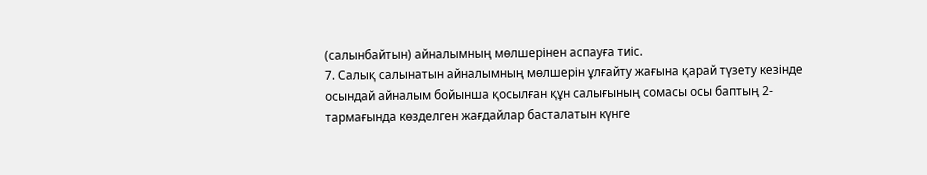(салынбайтын) айналымның мөлшерінен аспауға тиіс.
7. Салық салынатын айналымның мөлшерін ұлғайту жағына қарай түзету кезінде осындай айналым бойынша қосылған құн салығының сомасы осы баптың 2-тармағында көзделген жағдайлар басталатын күнге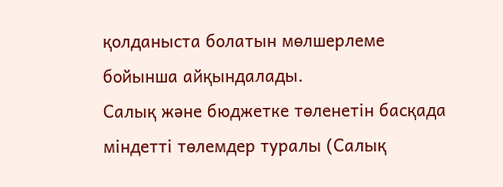қолданыста болатын мөлшерлеме бойынша айқындалады.
Салық және бюджетке төленетін басқада міндетті төлемдер туралы (Салық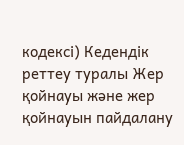кодексі) Кедендік реттеу туралы Жер қойнауы және жер қойнауын пайдалану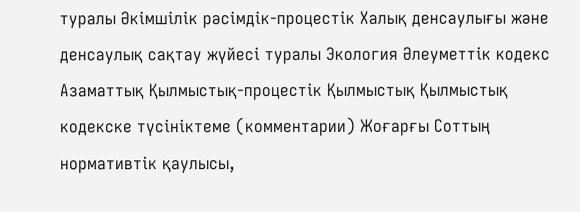туралы Әкімшілік рәсімдік-процестік Халық денсаулығы және денсаулық сақтау жүйесі туралы Экология Әлеуметтік кодекс Азаматтық Қылмыстық-процестік Қылмыстық Қылмыстық кодекске түсініктеме (комментарии) Жоғарғы Соттың нормативтік қаулысы,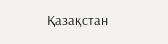Қазақстан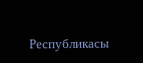Республикасы